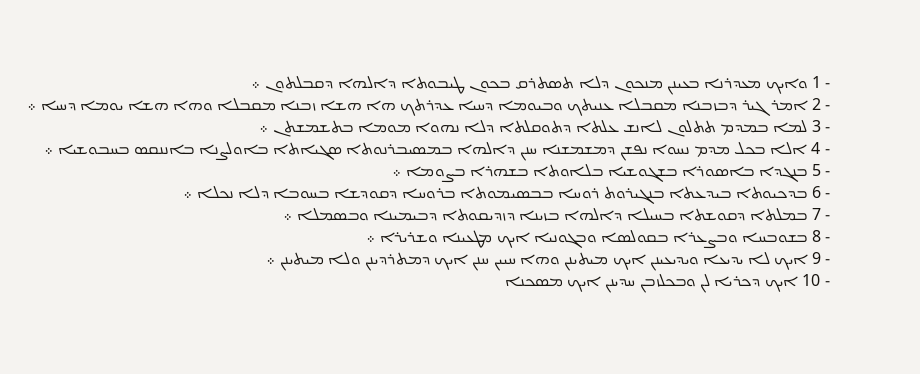- 1 ܘܐܝܟ ܡܥܕܪܢܐ ܒܥܝܢܢ ܡܢܟܘܢ ܕܠܐ ܬܤܬܪܩ ܒܟܘܢ ܛܝܒܘܬܐ ܕܐܠܗܐ ܕܩܒܠܬܘܢ ܀
- 2 ܐܡܪ ܓܝܪ ܕܒܙܒܢܐ ܡܩܒܠܐ ܥܢܝܬܟ ܘܒܝܘܡܐ ܕܚܝܐ ܥܕܪܬܟ ܗܐ ܗܫܐ ܙܒܢܐ ܡܩܒܠܐ ܘܗܐ ܗܫܐ ܝܘܡܐ ܕܚܝܐ ܀
- 3 ܠܡܐ ܒܡܕܡ ܬܬܠܘܢ ܠܐܢܫ ܥܠܬܐ ܕܬܘܩܠܬܐ ܕܠܐ ܢܗܘܐ ܡܘܡܐ ܒܬܫܡܫܬܢ ܀
- 4 ܐܠܐ ܒܟܠ ܡܕܡ ܢܚܘܐ ܢܦܫܢ ܕܡܫܡܫܢܐ ܚܢܢ ܕܐܠܗܐ ܒܡܤܝܒܪܢܘܬܐ ܤܓܝܐܬܐ ܒܐܘܠܨܢܐ ܒܐܢܢܩܤ ܒܚܒܘܫܝܐ ܀
- 5 ܒܢܓܕܐ ܒܐܤܘܪܐ ܒܫܓܘܫܝܐ ܒܠܐܘܬܐ ܒܫܗܪܐ ܒܨܘܡܐ ܀
- 6 ܒܕܟܝܘܬܐ ܒܝܕܥܬܐ ܒܢܓܝܪܘܬ ܪܘܚܐ ܒܒܤܝܡܘܬܐ ܒܪܘܚܐ ܕܩܘܕܫܐ ܒܚܘܒܐ ܕܠܐ ܢܟܠܐ ܀
- 7 ܒܡܠܬܐ ܕܩܘܫܬܐ ܒܚܝܠܐ ܕܐܠܗܐ ܒܙܝܢܐ ܕܙܕܝܩܘܬܐ ܕܒܝܡܝܢܐ ܘܒܤܡܠܐ ܀
- 8 ܒܫܘܒܚܐ ܘܒܨܥܪܐ ܒܩܘܠܤܐ ܘܒܓܘܢܝܐ ܐܝܟ ܡܛܥܝܢܐ ܘܫܪܝܪܐ ܀
- 9 ܐܝܟ ܠܐ ܝܕܝܥܐ ܘܝܕܝܥܝܢܢ ܐܝܟ ܡܝܬܝܢܢ ܘܗܐ ܚܝܝܢ ܚܢܢ ܐܝܟ ܕܡܬܪܕܝܢܢ ܘܠܐ ܡܝܬܝܢܢ ܀
- 10 ܐܝܟ ܕܟܪܝܐ ܠܢ ܘܒܟܠܙܒܢ ܚܕܝܢܢ ܐܝܟ ܡܤܟܢܐ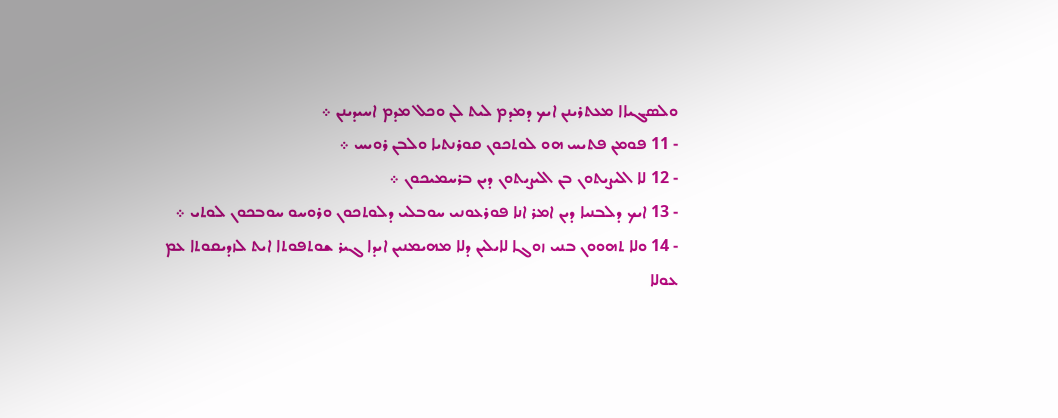ܘܠܤܓܝܐܐ ܡܥܬܪܝܢܢ ܐܝܟ ܕܡܕܡ ܠܝܬ ܠܢ ܘܟܠ ܡܕܡ ܐܚܝܕܝܢܢ ܀
- 11 ܦܘܡܢ ܦܬܝܚ ܗܘ ܠܘܬܟܘܢ ܩܘܪܢܬܝܐ ܘܠܒܢ ܪܘܝܚ ܀
- 12 ܠܐ ܐܠܝܨܝܬܘܢ ܒܢ ܐܠܝܨܝܬܘܢ ܕܝܢ ܒܪܚܡܝܟܘܢ ܀
- 13 ܐܝܟ ܕܠܒܢܝܐ ܕܝܢ ܐܡܪ ܐܢܐ ܦܘܪܥܘܢܝ ܚܘܒܠܝ ܕܠܘܬܟܘܢ ܘܪܘܚܘ ܚܘܒܟܘܢ ܠܘܬܝ ܀
- 14 ܘܠܐ ܬܗܘܘܢ ܒܢܝ ܙܘܓܐ ܠܐܝܠܝܢ ܕܠܐ ܡܗܝܡܢܝܢ ܐܝܕܐ ܓܝܪ ܫܘܬܦܘܬܐ ܐܝܬ ܠܙܕܝܩܘܬܐ ܥܡ ܥܘܠܐ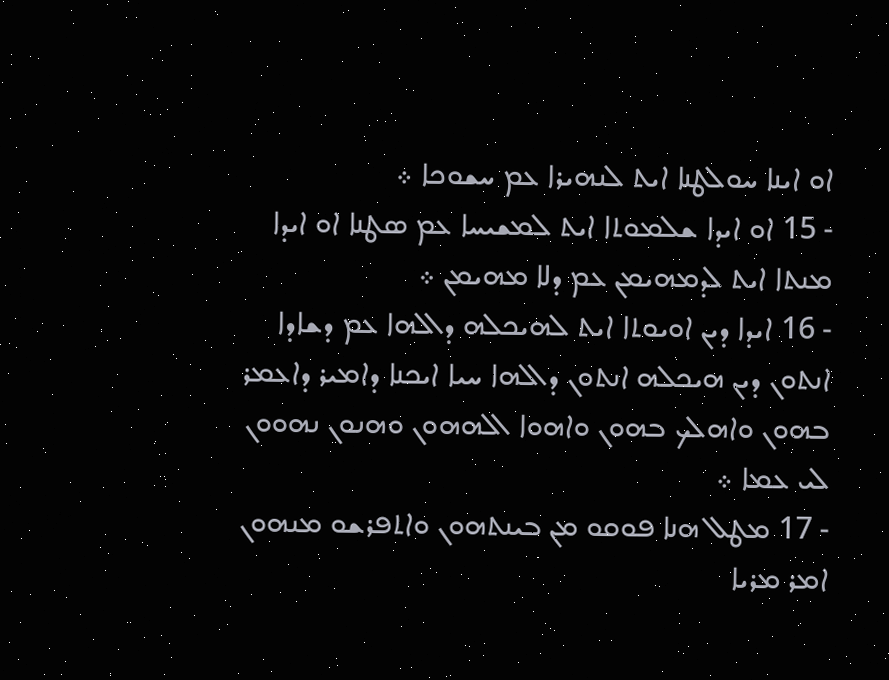ܐܘ ܐܝܢܐ ܚܘܠܛܢܐ ܐܝܬ ܠܢܗܝܪܐ ܥܡ ܚܫܘܟܐ ܀
- 15 ܐܘ ܐܝܕܐ ܫܠܡܘܬܐ ܐܝܬ ܠܡܫܝܚܐ ܥܡ ܤܛܢܐ ܐܘ ܐܝܕܐ ܡܢܬܐ ܐܝܬ ܠܕܡܗܝܡܢ ܥܡ ܕܠܐ ܡܗܝܡܢ ܀
- 16 ܐܝܕܐ ܕܝܢ ܐܘܝܘܬܐ ܐܝܬ ܠܗܝܟܠܗ ܕܐܠܗܐ ܥܡ ܕܫܐܕܐ ܐܢܬܘܢ ܕܝܢ ܗܝܟܠܗ ܐܢܬܘܢ ܕܐܠܗܐ ܚܝܐ ܐܝܟܢܐ ܕܐܡܝܪ ܕܐܥܡܪ ܒܗܘܢ ܘܐܗܠܟ ܒܗܘܢ ܘܐܗܘܐ ܐܠܗܗܘܢ ܘܗܢܘܢ ܢܗܘܘܢ ܠܝ ܥܡܐ ܀
- 17 ܡܛܠ ܗܢܐ ܦܘܩܘ ܡܢ ܒܝܢܬܗܘܢ ܘܐܬܦܪܫܘ ܡܢܗܘܢ ܐܡܪ ܡܪܝܐ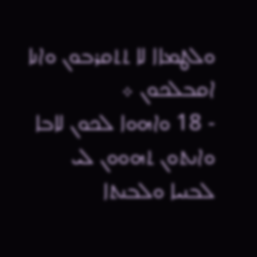ܘܠܛܡܐܐ ܠܐ ܬܬܩܪܒܘܢ ܘܐܢܐ ܐܩܒܠܟܘܢ ܀
- 18 ܘܐܗܘܐ ܠܟܘܢ ܠܐܒܐ ܘܐܢܬܘܢ ܬܗܘܘܢ ܠܝ ܠܒܢܝܐ ܘܠܒܢܬܐ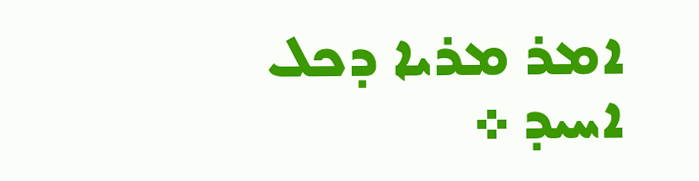ܐܡܪ ܡܪܝܐ ܕܟܠ ܐܚܝܕ ܀